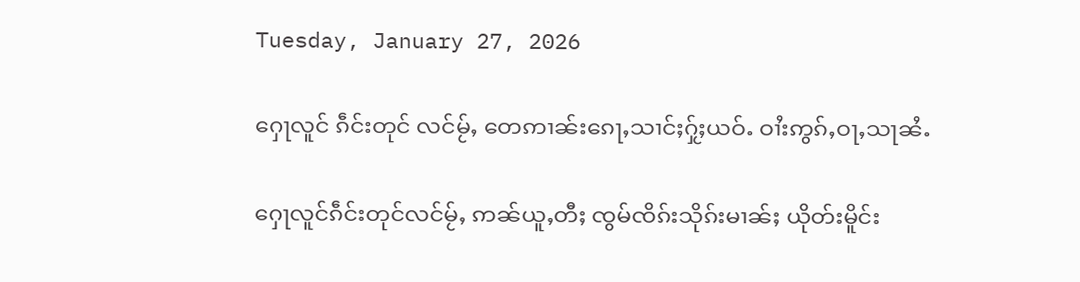Tuesday, January 27, 2026

ႁေႃလူင် ၵဵင်းတုင် လင်မႂ်ႇ တေဢၢၼ်းၵေႃႇသၢင်ႈႁႂ်ႈယဝ်ႉ ဝၢႆးဢွၵ်ႇဝႃႇသႃၼႆႉ

ႁေႃလူင်ၵဵင်းတုင်လင်မႂ်ႇ ဢၼ်ယူႇတီႈ ၸွမ်ၸိၵ်းသိုၵ်းမၢၼ်ႈ ယိုတ်းမိူင်း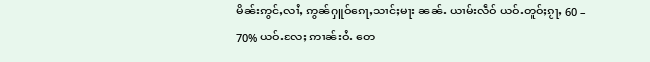မိၼ်းဢွင်ႇလၢႆႇ ဢွၼ်ႁူဝ်ၵေႃႇသၢင်ႈမႃး ၼၼ်ႉ ယၢမ်းလဵဝ် ယဝ်ႉတူဝ်ႈၵႂႃႇ 60 – 70% ယဝ်ႉလႄႈ ဢၢၼ်းဝႆႉ တေ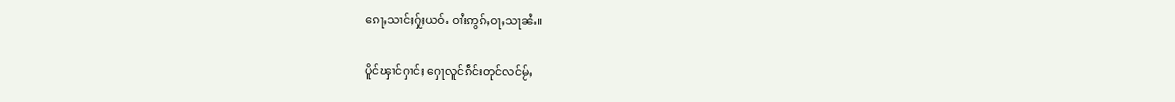ၵေႃႇသၢင်ႈႁႂ်ႈယဝ်ႉ ဝၢႆးဢွၵ်ႇဝႃႇသႃၼႆႉ။

ပိူင်ၾၢင်ႁၢင်ႈ ႁေႃလူင်ၵဵင်းတုင်လင်မႂ်ႇ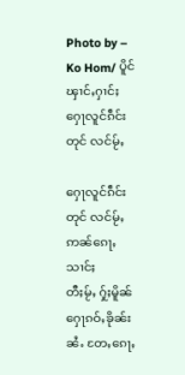Photo by – Ko Hom/ ပိူင်ၾၢင်ႇႁၢင်ႈ ႁေႃလူင်ၵဵင်းတုင် လင်မႂ်ႇ

ႁေႃလူင်ၵဵင်းတုင် လင်မႂ်ႇ ဢၼ်ၵေႃႇသၢင်ႈတီႈမႂ်ႇ ႁႂ်ႈမိူၼ်ႁေႃၵဝ်ႇၶိုၼ်းၼႆႉ တႄႇၵေႃႇ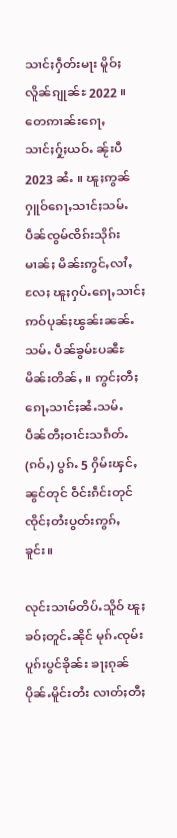သၢင်ႈႁဵတ်းမႃး မိူဝ်ႈလိူၼ်ၵျုၼ်ႊ 2022 ။ တေဢၢၼ်းၵေႃႇသၢင်ႈႁႂ်ႈယဝ်ႉ ၼႂ်းပီ 2023 ၼႆႉ ။ ၽူႈဢွၼ်ႁူဝ်ၵေႃႇသၢင်ႈသမ်ႉ ပဵၼ်ၸွမ်ၸိၵ်းသိုၵ်းမၢၼ်ႈ မိၼ်းဢွင်ႇလၢႆႇလႄႈ ၽူႈႁပ်ႉၵေႃႇသၢင်ႈ ဢဝ်ပုၼ်ႈၽွၼ်းၼၼ်ႉသမ်ႉ ပဵၼ်ၶွမ်ႊပၼီႊ မိၼ်းတိၼ်ႇ ။ ဢွင်ႈတီႈ ၵေႃႇသၢင်ႈၼႆႉသမ်ႉ  ပဵၼ်တီႈဝၢင်းသၵဵတ်ႉ (ၵဝ်ႇ) ပွၵ်ႉ 5 ႁိမ်းၾင်ႇၼွင်တုင် ဝဵင်းၵဵင်းတုင် ၸိုင်ႈတႆးပွတ်းဢွၵ်ႇၶူင်း။

လုင်းသၢမ်တိပ်ႉသိူဝ် ၽူႈၶဝ်ႈတူင်ႉၼိုင် မုၵ်ႉၸုမ်းပူၵ်းပွင်ၶိုၼ်း ၶႃႈၵုၼ်ပိုၼ်ႉမိူင်းတႆး လၢတ်ႈတီႈ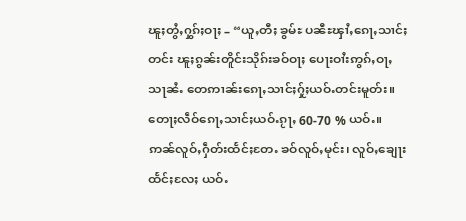ၽူႈတွႆႇႁွၵ်ႈဝႃႈ – “ယူႇတီႈ ၶွမ်ႊ ပၼီႊၾၢႆႇၵေႃႇသၢင်ႈတင်း ၽူႈၵွၼ်းတိူင်းသိုၵ်းၶဝ်ဝႃႈ ပေႃးဝၢႆးဢွၵ်ႇဝႃႇသႃၼႆႉ တေဢၢၼ်းၵေႃႇသၢင်ႈႁႂ်ႈယဝ်ႉတင်းမူတ်း။ တေႃႈလဵဝ်ၵေႃႇသၢင်ႈယဝ်ႉၵႂႃႇ 60-70 % ယဝ်ႉ။ ဢၼ်လူဝ်ႇႁဵတ်းထႅင်ႈတႄႉ ၶဝ်လူဝ်ႇမုင်း၊ လူဝ်ႇၶျေႃးထႅင်ႈလႄႈ ယဝ်ႉ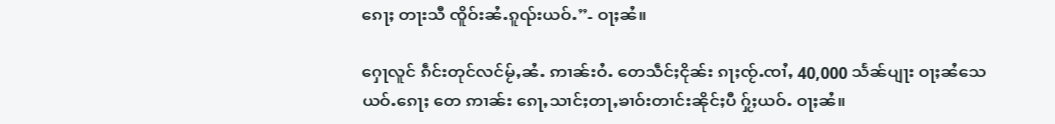ၵေႃႈ တႃးသီ ၸိူဝ်းၼႆႉၵူၺ်းယဝ်ႉ”- ဝႃႈၼႆ။

ႁေႃလူင် ၵဵင်းတုင်လင်မႂ်ႇၼႆႉ ဢၢၼ်းဝႆႉ တေသဵင်ႈငိုၼ်း ၵႃႈၸႂ်ႉၸၢႆႇ 40,000 သႅၼ်ပျႃး ဝႃႈၼႆသေ ယဝ်ႉၵေႃႈ တေ ဢၢၼ်း ၵေႃႇသၢင်ႈတႃႇၶၢဝ်းတၢင်းၼိုင်ႈပီ ႁႂ်ႈယဝ်ႉ ဝႃႈၼႆ။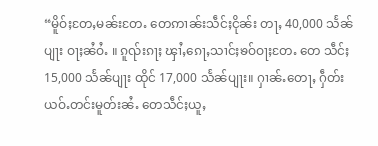“မိူဝ်ႈတႄႇမၼ်းတႄႉ တေဢၢၼ်းသဵင်ႈငိုၼ်း တႃႇ 40,000 သႅၼ်ပျႃး ဝႃႈၼႆဝႆႉ ။ ၵူၺ်းၵႃႈ ၾၢႆႇၵေႃႇသၢင်ႈၶဝ်ဝႃႈတႄႉ တေ သဵင်ႈ 15,000 သႅၼ်ပျႃး ထိုင် 17,000 သႅၼ်ပျႃး။ ႁၢၼ်ႉတေႃႇ ႁဵတ်းယဝ်ႉတင်းမူတ်းၼႆႉ တေသဵင်ႈယူႇ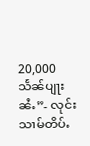20,000 သႅၼ်ပျႃး ၼႆႉ”- လုင်းသၢမ်တိပ်ႉ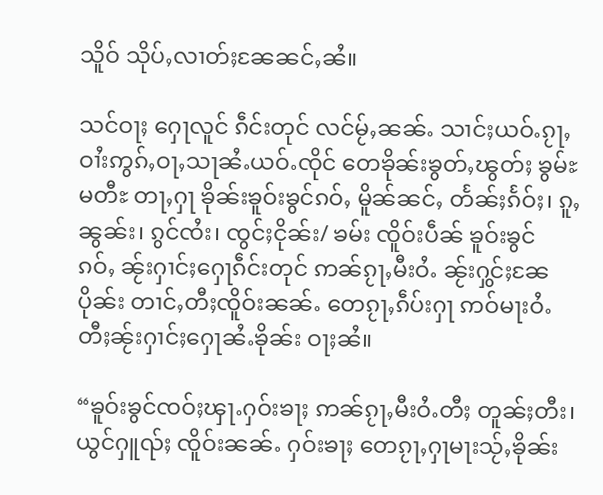သိူဝ် သိုပ်ႇလၢတ်ႈၼႄၼင်ႇၼႆ။

သင်ဝႃႈ ႁေႃလူင် ၵဵင်းတုင် လင်မႂ်ႇၼၼ်ႉ သၢင်ႈယဝ်ႉၵႂႃႇ ဝၢႆးဢွၵ်ႇဝႃႇသႃၼႆႉယဝ်ႉၸိုင် တေၶိုၼ်းၶွတ်ႇၽွတ်ႈ ၶွမ်ႊမတီႊ တႃႇႁႃ ၶိုၼ်းၶူဝ်းၶွင်ၵဝ်ႇ မိူၼ်ၼင်ႇ တႅၼ်ႈၵႅဝ်ႈ၊ ၵူႇၼွၼ်း၊ ၵွင်ၸႆး၊ ၸွင်ႈငိုၼ်း/ ၶမ်း ၸိူဝ်းပဵၼ် ၶူဝ်းၶွင်ၵဝ်ႇ ၼႂ်းႁၢင်ႈႁေႃၵဵင်းတုင် ဢၼ်ၵႂႃႇမီးဝႆႉ ၼႂ်းႁွင်ႈၼႄပိုၼ်း တၢင်ႇတီႈၸိူဝ်းၼၼ်ႉ တေၵႂႃႇၵဵပ်းႁႃ ဢဝ်မႃးဝႆႉတီႈၼႂ်းႁၢင်ႈႁေႃၼႆႉၶိုၼ်း ဝႃႈၼႆ။

“ၶူဝ်းၶွင်ၸဝ်ႈၾႃႉႁဝ်းၶႃႈ ဢၼ်ၵႂႃႇမီးဝႆႉတီႈ တူၼ်ႈတီး၊ ယွင်ႁူၺ်ႈ ၸိူဝ်းၼၼ်ႉ ႁဝ်းၶႃႈ တေၵႂႃႇႁႃမႃးသႂ်ႇၶိုၼ်း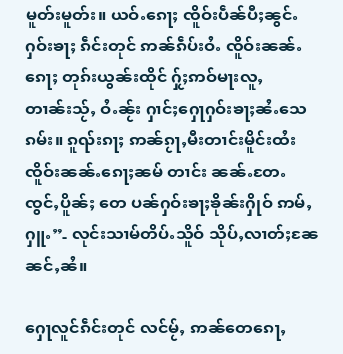မူတ်းမူတ်း။ ယဝ်ႉၵေႃႈ ၸိူဝ်းပဵၼ်ပီႈၼွင်ႉႁဝ်းၶႃႈ ၵဵင်းတုင် ဢၼ်ၵဵပ်းဝႆႉ ၸိူဝ်းၼၼ်ႉၵေႃႈ တုၵ်းယွၼ်းထိုင် ႁႂ်ႈဢဝ်မႃးလူႇတၢၼ်းသႂ်ႇ ဝႆႉၼႂ်း ႁၢင်ႈႁေႃႁဝ်းၶႃႈၼႆႉသေၵမ်း။ ၵူၺ်းၵႃႈ ဢၼ်ၵႂႃႇမီးတၢင်းမိူင်းထႆး ၸိူဝ်းၼၼ်ႉၵေႃႈၼမ် တၢင်း ၼၼ်ႉတႄႉ ၸွင်ႇပိူၼ်ႈ တေ ပၼ်ႁဝ်းၶႃႈၶိုၼ်းႁိုဝ် ဢမ်ႇႁူႉ”- လုင်းသၢမ်တိပ်ႉသိူဝ် သိုပ်ႇလၢတ်ႈၼႄၼင်ႇၼႆ။

ႁေႃလူင်ၵဵင်းတုင် လင်မႂ်ႇ ဢၼ်တေၵေႃႇ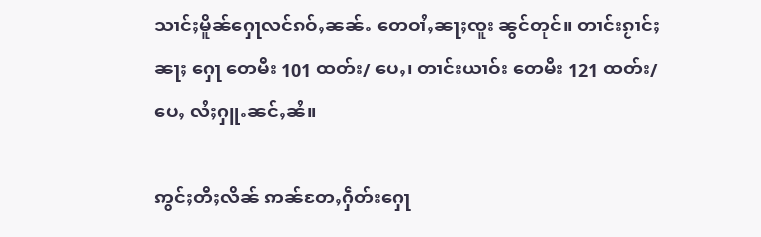သၢင်ႈမိူၼ်ႁေႃလင်ၵဝ်ႇၼၼ်ႉ တေဝၢႆႇၼႃႈၸူး ၼွင်တုင်။ တၢင်းၵႂၢင်ႈၼႃႈ ႁေႃ တေမီး 101 ထတ်း/ ပေႇ၊ တၢင်းယၢဝ်း တေမီး 121 ထတ်း/ ပေႇ လႆႈႁူႉၼင်ႇၼႆ။

ဢွင်ႈတီႈလိၼ် ဢၼ်တႄႇႁဵတ်းႁေႃ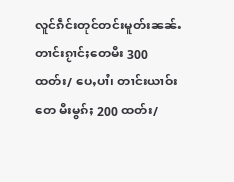လူင်ၵဵင်းတုင်တင်းမူတ်းၼၼ်ႉ တၢင်းၵႂၢင်ႈတေမီး 300 ထတ်း/ ပေႇပၢႆ၊ တၢင်းယၢဝ်း တေ မီးမွၵ်ႈ 200 ထတ်း/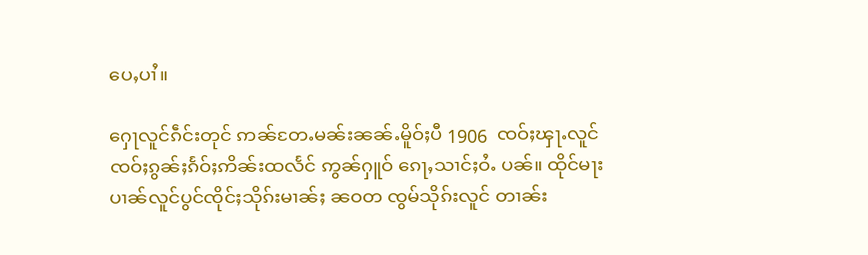ပေႇပၢႆ။

ႁေႃလူင်ၵဵင်းတုင် ဢၼ်တႄႉမၼ်းၼၼ်ႉမိူဝ်ႈပီ 1906  ၸဝ်ႈၾႃႉလူင် ၸဝ်ႈၵွၼ်ႈၵႅဝ်ႈဢိၼ်းထလႅင် ဢွၼ်ႁူဝ် ၵေႃႇသၢင်ႈဝႆႉ ပၼ်။ ထိုင်မႃး ပၢၼ်လူင်ပွင်ၸိုင်ႈသိုၵ်းမၢၼ်ႈ ၼဝတ ၸွမ်သိုၵ်းလူင် တၢၼ်း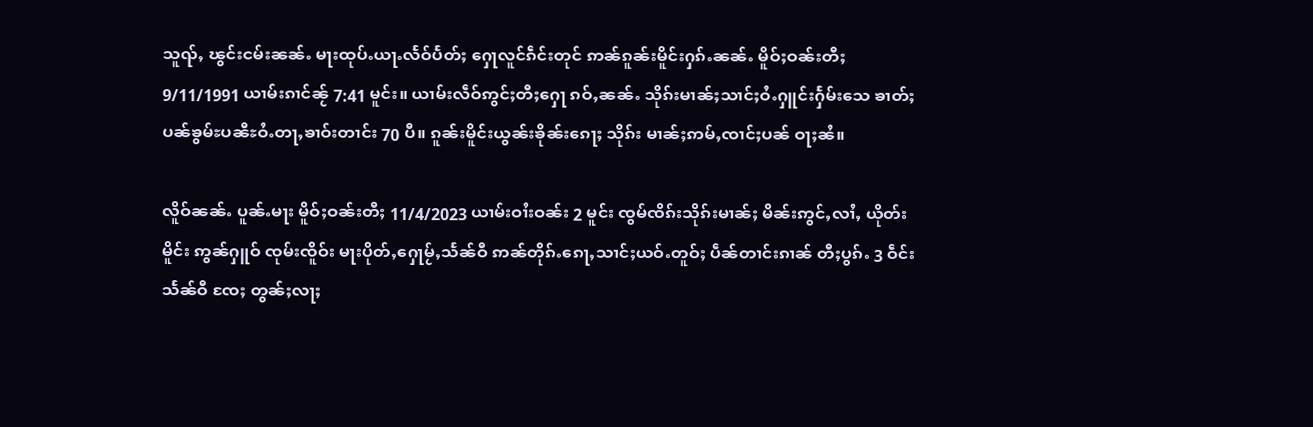သူၺ်ႇ ၽွင်းငမ်းၼၼ်ႉ မႃးထုပ်ႉယႃႉလႅဝ်ပႅတ်ႈ ႁေႃလူင်ၵဵင်းတုင် ဢၼ်ၵူၼ်းမိူင်းႁၵ်ႉၼၼ်ႉ မိူဝ်ႈဝၼ်းတီႈ 9/11/1991 ယၢမ်းၵၢင်ၼႂ် 7:41 မူင်း။ ယၢမ်းလဵဝ်ဢွင်ႈတီႈႁေႃ ၵဝ်ႇၼၼ်ႉ သိုၵ်းမၢၼ်ႈသၢင်ႈဝႆႉႁူင်းႁႅမ်းသေ ၶၢတ်ႈပၼ်ၶွမ်ႊပၼီႊဝႆႉတႃႇၶၢဝ်းတၢင်း 70 ပီ။ ၵူၼ်းမိူင်းယွၼ်းၶိုၼ်းၵေႃႈ သိုၵ်း မၢၼ်ႈဢမ်ႇၸၢင်ႈပၼ် ဝႃႈၼႆ။

လိူဝ်ၼၼ်ႉ ပူၼ်ႉမႃး မိူဝ်ႈဝၼ်းတီႈ 11/4/2023 ယၢမ်းဝၢႆးဝၼ်း 2 မူင်း ၸွမ်ၸိၵ်းသိုၵ်းမၢၼ်ႈ မိၼ်းဢွင်ႇလၢႆႇ ယိုတ်းမိူင်း ဢွၼ်ႁူဝ် ၸုမ်းၸိူဝ်း မႃးပိုတ်ႇႁေႃမႂ်ႇသႅၼ်ဝီ ဢၼ်တိုၵ်ႉၵေႃႇသၢင်ႈယဝ်ႉတူဝ်ႈ ပဵၼ်တၢင်းၵၢၼ် တီႈပွၵ်ႉ 3 ဝဵင်းသႅၼ်ဝီ ၸႄႈ တွၼ်ႈလႃႈ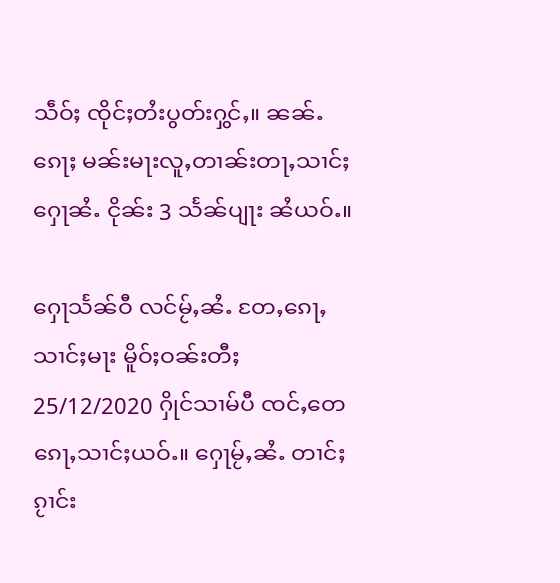သဵဝ်ႈ ၸိုင်ႈတႆးပွတ်းႁွင်ႇ။ ၼၼ်ႉၵေႃႈ မၼ်းမႃးလူႇတၢၼ်းတႃႇသၢင်ႈႁေႃၼႆႉ ငိုၼ်း 3 သႅၼ်ပျႃး ၼႆယဝ်ႉ။

ႁေႃသႅၼ်ဝီ လင်မႂ်ႇၼႆႉ တႄႇၵေႃႇသၢင်ႈမႃး မိူဝ်ႈဝၼ်းတီႈ 25/12/2020 ႁိုင်သၢမ်ပီ ၸင်ႇတေၵေႃႇသၢင်ႈယဝ်ႉ။ ႁေႃမႂ်ႇၼႆႉ တၢင်ႈၵႂၢင်း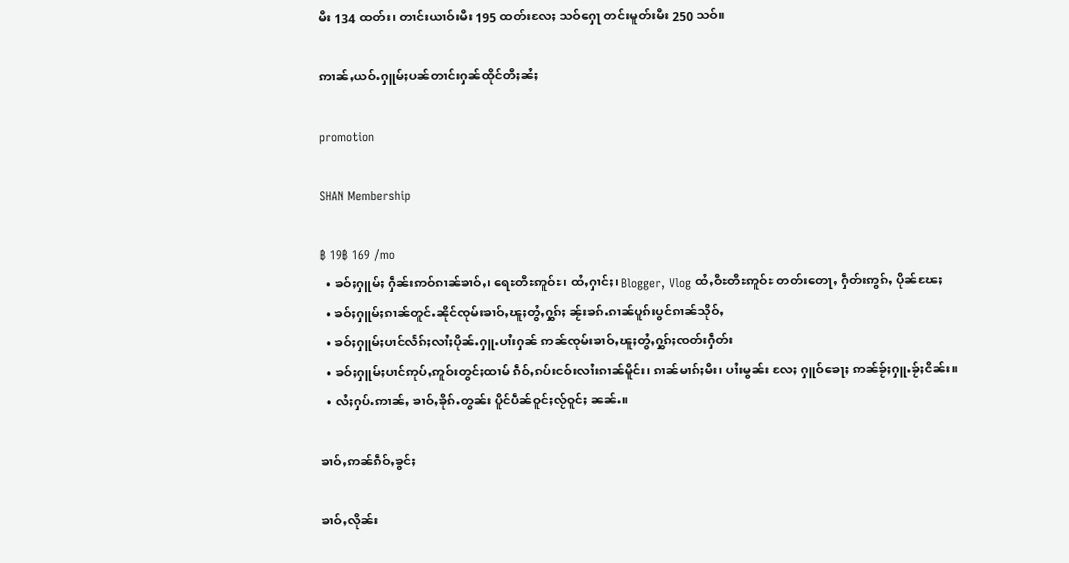မီး 134 ထတ်း၊ တၢင်းယၢဝ်းမီး 195 ထတ်းလႄႈ သဝ်ႁေႃ တင်းမူတ်းမီး 250 သဝ်။

ဢၢၼ်ႇယဝ်ႉႁူမ်ႈပၼ်တၢင်းႁၼ်ထိုင်တီႈၼႆႈ

promotion

SHAN Membership

฿ 19฿ 169 /mo
  • ၶဝ်ႈႁူမ်ႈ ႁဵၼ်းဢဝ်ၵၢၼ်ၶၢဝ်ႇ၊ ရေႊတီႊဢူဝ်ႊ၊ ထႆႇႁၢင်ႈ၊ Blogger, Vlog ထႆႇဝီႊတီႊဢူဝ်ႊ တတ်းတေႃႇ ႁဵတ်းဢွၵ်ႇ ပိုၼ်ၽႄႈ
  • ၶဝ်ႈႁူမ်ႈၵၢၼ်တူင်ႉၼိုင်ၸုမ်းၶၢဝ်ႇၽူႈတွႆႇႁွၵ်ႈ ၼႂ်းၶၵ်ႉၵၢၼ်ပူၵ်းပွင်ၵၢၼ်သိုဝ်ႇ
  • ၶဝ်ႈႁူမ်ႈပၢင်လႅၵ်ႈလၢႆႈပိုၼ်ႉႁူႉပၢႆးႁၼ် ဢၼ်ၸုမ်းၶၢဝ်ႇၽူႈတွႆႇႁွၵ်ႈၸတ်းႁဵတ်း
  • ၶဝ်ႈႁူမ်ႈပၢင်ဢုပ်ႇဢူဝ်းတွင်ႈထၢမ် ၵဵဝ်ႇၵပ်းငဝ်းလၢႆးၵၢၼ်မိူင်း၊ ၵၢၼ်မၢၵ်ႈမီး၊ ပၢႆးမွၼ်း လႄႈ ႁူဝ်ၶေႃႈ ဢၼ်ၶႂ်ႈႁူႉၶႂ်ႈငိၼ်း။
  • လႆႈႁပ်ႉဢၢၼ်ႇ ၶၢဝ်ႇၶိုၵ်ႉတွၼ်း ပိူင်ပဵၼ်ဝူင်ႈလႂ်ဝူင်ႈ ၼၼ်ႉ။

ၶၢဝ်ႇဢၼ်ၵဵဝ်ႇၶွင်ႈ

ၶၢဝ်ႇလိုၼ်း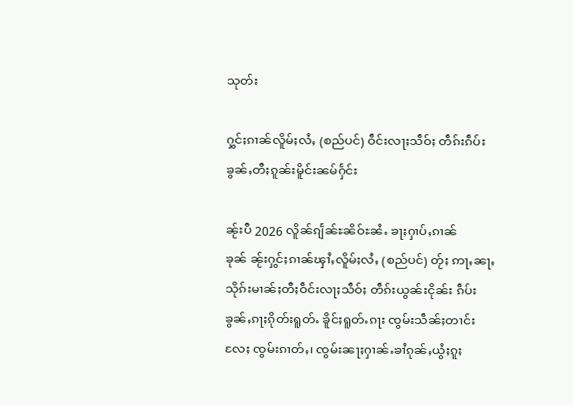သုတ်း

ႁွင်ႈၵၢၼ်လိူမ်ႈလႆႇ (စည်ပင်) ဝဵင်းလႃႈသဵဝ်ႈ တဵၵ်းၵဵပ်းၶွၼ်ႇတီႈၵူၼ်းမိူင်းၼမ်ႁႅင်း

ၼႂ်းပီ 2026 လိူၼ်ၵျႅၼ်ႊၼိဝ်ႊၼႆႉ ၶႃႈႁၢပ်ႇၵၢၼ်ၶုၼ် ၼႂ်းႁွင်ႈၵၢၼ်ၾၢႆႇလိူမ်ႈလႆႇ (စည်ပင်) တႂ်ႈ ဢႃႇၼႃႇသိုၵ်းမၢၼ်ႈတီႈဝဵင်းလႃႈသဵဝ်ႈ တဵၵ်းယွၼ်းငိုၼ်း ၵဵပ်းၶွၼ်ႇၵႃႈၵိုတ်းရူတ်ႉ ၶိူင်ႈရူတ်ႉၵႃး ၸွမ်းသဵၼ်ႈတၢင်း လႄႈ ၸွမ်းၵၢတ်ႇ၊ ၸွမ်းၼႃႈႁၢၼ်ႉၶၢႆၵုၼ်ႇယွႆႈၵူႈ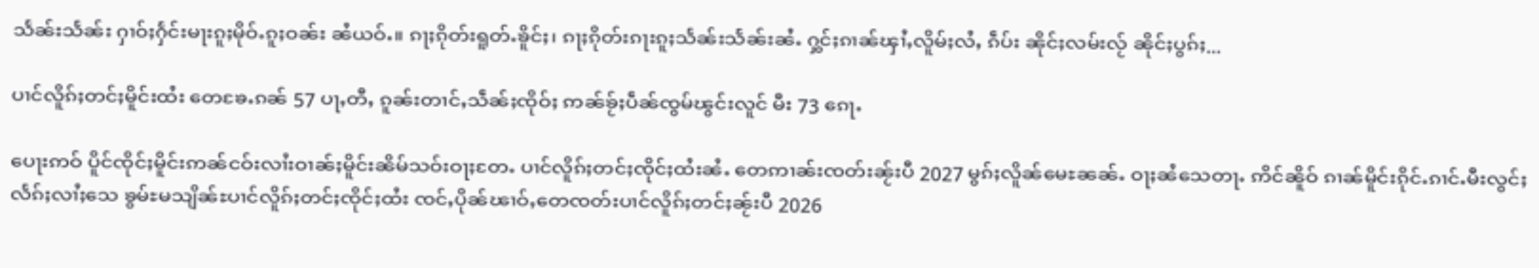သႅၼ်းသႅၼ်း ႁၢဝ်ႈႁႅင်းမႃးၵူႈမိုဝ်ႉၵူႈဝၼ်း ၼႆယဝ်ႉ။ ၵႃႈၵိုတ်းရူတ်ႉၶိူင်ႈ၊ ၵႃႈၵိုတ်းၵႃးၵူႈသႅၼ်းသႅၼ်းၼႆႉ ႁွင်ႈၵၢၼ်ၾၢႆႇလိူမ်ႈလႆႇ ၵဵပ်း ၼိုင်ႈလမ်းလႂ် ၼိုင်ႈပွၵ်ႈ...

ပၢင်လိူၵ်ႈတင်ႈမိူင်းထႆး တေၶႄႉၵၼ် 57 ပႃႇတီႇ ၵူၼ်းတၢင်ႇသဵၼ်ႈၸိုဝ်ႈ ဢၼ်ၶႂ်ႈပဵၼ်ၸွမ်ၽွင်းလူင် မီး 73 ၵေႃႉ

ပေႃးဢဝ် ပိူင်ၸိုင်ႈမိူင်းဢၼ်ငဝ်းလၢႆးဝၢၼ်ႈမိူင်းၼိမ်သဝ်းဝႃႈတႄႉ ပၢင်လိူၵ်ႈတင်ႈၸိုင်ႈထႆးၼႆႉ တေဢၢၼ်းၸတ်းၼႂ်းပီ 2027 မွၵ်ႈလိူၼ်မေႊၼၼ်ႉ ဝႃႈၼႆသေတႃႉ ဢိင်ၼိူဝ် ၵၢၼ်မိူင်းၵိုင်ႉၵၢင်ႉမီးလွင်ႈလႅၵ်ႈလၢႆႈသေ ၶွမ်ႊမသျိၼ်ႊပၢင်လိူၵ်ႈတင်ႈၸိုင်ႈထႆး ၸင်ႇပိုၼ်ၽၢဝ်ႇတေၸတ်းပၢင်လိူၵ်ႈတင်ႈၼႂ်းပီ 2026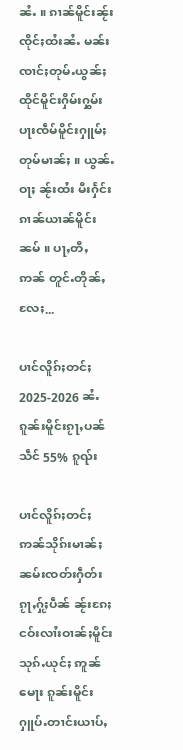ၼႆႉ ။ ၵၢၼ်မိူင်းၼႂ်းၸိုင်ႈထႆးၼႆႉ မၼ်းၸၢင်ႈတုမ်ႉယွၼ်ႈထိုင်မိူင်းႁိမ်းႁွမ်း ပႃးၸဵမ်မိူင်းႁူမ်ႈတုမ်မၢၼ်ႈ ။ ယွၼ်ႉဝႃႈ ၼႂ်းထႆး မီးႁႅင်းၵၢၼ်ယၢၼ်မိူင်းၼမ် ။ ပႃႇတီႇ ဢၼ် တူင်ႉတိုၼ်ႇလႄႈ...

ပၢင်လိူၵ်ႈတင်ႈ 2025-2026 ၼႆႉ ၵူၼ်းမိူင်းၵႂႃႇပၼ်သဵင် 55% ၵူၺ်း

ပၢင်လိူၵ်ႈတင်ႈဢၼ်သိုၵ်းမၢၼ်ႈၼမ်းၸတ်းႁဵတ်းၵႂႃႇႁႂ်ႈပဵၼ် ၼႂ်းၵႄႈငဝ်းလၢႆးဝၢၼ်ႈမိူင်းသုၵ်ႉယုင်ႈ ဢူၼ်မေႃး ၵူၼ်းမိူင်းႁူပ်ႉတၢင်းယၢပ်ႇ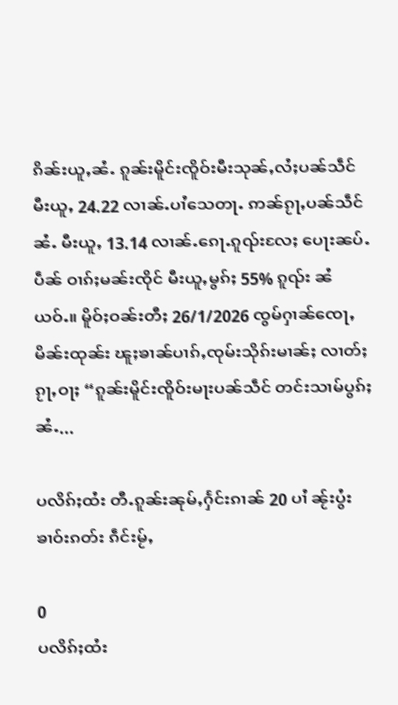ၵိၼ်းယူႇၼႆႉ ၵူၼ်းမိူင်းၸိူဝ်းမီးသုၼ်ႇလႆႈပၼ်သဵင် မီးယူႇ 24.22 လၢၼ်ႉပၢႆသေတႃႉ ဢၼ်ၵႂႃႇပၼ်သဵင်ၼႆႉ မီးယူႇ 13.14 လၢၼ်ႉၵေႃႉၵူၺ်းလႄႈ ပေႃးၼပ်ႉပဵၼ် ဝၢၵ်ႈမၼ်းၸိုင် မီးယူႇမွၵ်ႈ 55% ၵူၺ်း ၼႆယဝ်ႉ။ မိူဝ်ႈဝၼ်းတီႈ 26/1/2026 ၸွမ်ႁၢၼ်ၸေႃႇမိၼ်းထုၼ်း ၽူႈၶၢၼ်ပၢၵ်ႇၸုမ်းသိုၵ်းမၢၼ်ႈ လၢတ်ႈၵႂႃႇဝႃႈ “ၵူၼ်းမိူင်းၸိူဝ်းမႃးပၼ်သဵင် တင်းသၢမ်ပွၵ်ႈၼႆႉ...

ပလိၵ်ႈထႆး တီႉၵူၼ်းၼုမ်ႇႁႅင်းၵၢၼ် 20 ပၢႆ ၼႂ်းပွႆးၶၢဝ်းၵတ်း ၵဵင်းမႂ်ႇ

0
ပလိၵ်ႈထႆး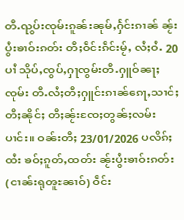တီႉၺွပ်းၸုမ်းၵူၼ်းၼုမ်ႇႁႅင်းၵၢၼ် ၼႂ်းပွႆးၶၢဝ်းၵတ်း တီႈဝဵင်းၵဵင်းမႂ်ႇ လႆႈဝႆႉ 20 ပၢႆ သိုပ်ႇၸွပ်ႇႁႃၸွမ်းတီႉႁူဝ်ၼႃႈၸုမ်း တီႉလႆႈတီႈႁူင်းၵၢၼ်ၵေႃႇသၢင်ႈတီႈၼိုင်ႈ တီႈၼႂ်းၸႄႈတွၼ်ႈလမ်းပၢင်း။ ဝၼ်းတီႈ 23/01/2026 ပလိၵ်ႈထႆး ၶဝ်ႈၵူတ်ႇထတ်း ၼႂ်းပွႆးၶၢဝ်းၵတ်း(ငၢၼ်းရုၻူႊၼၢဝ်) ဝဵင်း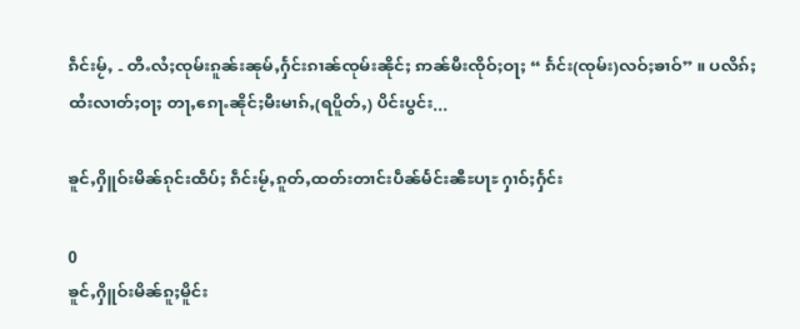ၵဵင်းမႂ်ႇ - တီႉလႆႈၸုမ်းၵူၼ်းၼုမ်ႇႁႅင်းၵၢၼ်ၸုမ်းၼိုင်ႈ ဢၼ်မီးၸိုဝ်ႈဝႃႈ “ ၵႅင်း(ၸုမ်း)လဝ်ႈၶၢဝ်” ။ ပလိၵ်ႈထႆးလၢတ်ႈဝႃႈ တႃႇၵေႃႉၼိုင်ႈမီးမၢၵ်ႇ(ရပိူတ်ႇ) ပိင်းပွင်း...

ၶူင်ႇႁိူဝ်းမိၼ်ၵုင်းထဵပ်ႈ ၵဵင်းမႂ်ႇၵူတ်ႇထတ်းတၢင်းပဵၼ်မႅင်းၼီႊပႃႊ ႁၢဝ်ႈႁႅင်း

0
ၶူင်ႇႁိူဝ်းမိၼ်ၵူႈမိူင်း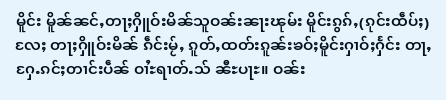မိူင်း မိူၼ်ၼင်ႇတႃႈႁိူဝ်းမိၼ်သူဝၼ်းၼႃးၽုမ်း မိူင်းၵွၵ်ႇ(ၵုင်းထဵပ်ႈ) လႄႈ တႃႈႁိူဝ်းမိၼ် ၵဵင်းမႂ်ႇ ၵူတ်ႇထတ်းၵူၼ်းၶဝ်ႈမိူင်းႁၢဝ်ႈႁႅင်း တႃႇႁႄႉၵင်ႈတၢင်းပဵၼ် ဝၢႆႊရၢတ်ႉသ် ၼီႊပႃႊ။ ဝၼ်း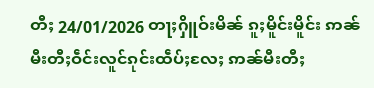တီႈ 24/01/2026 တႃႈႁိူဝ်းမိၼ် ၵူႈမိူင်းမိူင်း ဢၼ်မီးတီႈဝဵင်းလူင်ၵုင်းထဵပ်ႈလႄႈ ဢၼ်မီးတီႈ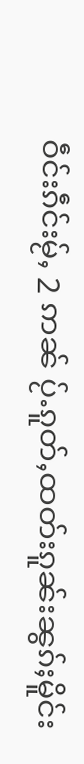ဝဵင်းၵဵင်းမႂ်ႇ 2 ဢၼ် ပႂ်ႉၵူတ်ႇထတ်းၵူၼ်းၼွၵ်ႈမိူင်း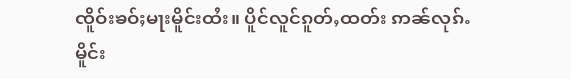ၸိူဝ်းၶဝ်ႈမႃးမိူင်းထႆး။ ပိူင်လူင်ၵူတ်ႇထတ်း ဢၼ်လုၵ်ႉမိူင်း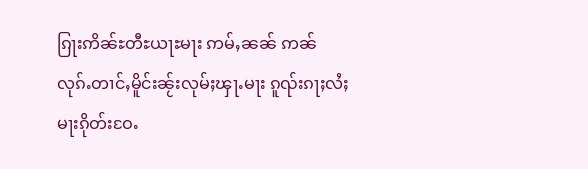ၵြႃးဢိၼ်ႊတီႊယႃႊမႃး ဢမ်ႇၼၼ် ဢၼ်လုၵ်ႉတၢင်ႇမိူင်းၼႂ်းလုမ်ႈၾႃႉမႃး ၵူၺ်းၵႃႈလႆႈမႃးၵိုတ်းဝႄႉ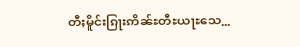တီႈမိူင်းၵြႃးဢိၼ်ႊတီႊယႃႊသေ...